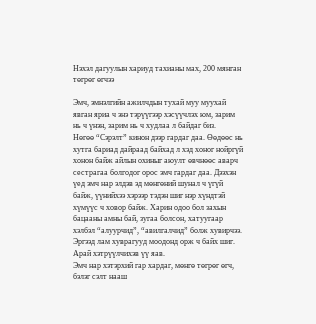Нэхэл дагуулын хариуд тахианы мах, 200 мянган төгрөг өгчээ

Эмч, эмнэлгийн ажилчдын тухай муу муухай явган яриа ч энэ тэрүүгээр хэсүүчлэх юм, зарим нь ч үнэн, зарим нь ч худлаа л байдаг биз.
Нөгөө “Сэрэлт” кинон дээр гардаг даа. Өөдөөс нь хутга бариад дайраад байхад л хэд хоног нойргүй хонон байж айлын охиныг аюулт өвчнөөс аварч сестрагаа болгодог орос эмч гардаг даа. Дээхэн үед эмч нар элдэв эд мөнгөний шунал ч үгүй байж, үүнийхээ хэрээр тэдэн шиг нэр хүндтэй хүмүүс ч ховор байж. Харин одоо бол захын бацааны амны бай, зугаа болсон, хатуугаар хэлбэл “алуурчид”, “авилгалчид” болж хувирчээ. Эргээд лам хуврагууд моодонд орж ч байх шиг. Арай хэтрүүлчихэв үү яав.
Эмч нар хэтэрхий гар хардаг, мөнгө төгрөг өгч, бэлэг сэлт нааш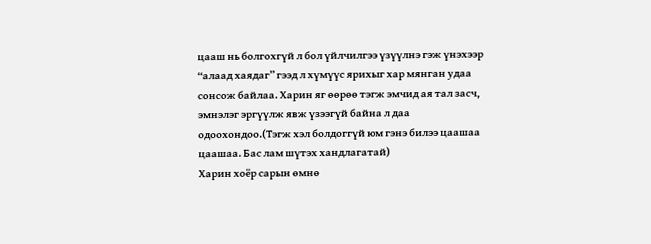цааш нь болгохгүй л бол үйлчилгээ үзүүлнэ гэж үнэхээр “алаад хаядаг” гээд л хүмүүс ярихыг хар мянган удаа сонсож байлаа. Харин яг өөрөө тэгж эмчид ая тал засч, эмнэлэг эргүүлж явж үзээгүй байна л даа одоохондоо.(Тэгж хэл болдоггүй юм гэнэ билээ цаашаа цаашаа. Бас лам шүтэх хандлагатай)
Харин хоёр сарын өмнө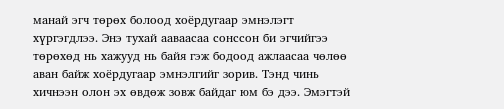манай эгч төрөх болоод хоёрдугаар эмнэлэгт хүргэгдлээ. Энэ тухай ааваасаа сонссон би эгчийгээ төрөхөд нь хажууд нь байя гэж бодоод ажлаасаа чөлөө аван байж хоёрдугаар эмнэлгийг зорив. Тэнд чинь хичнээн олон эх өвдөж зовж байдаг юм бэ дээ. Эмэгтэй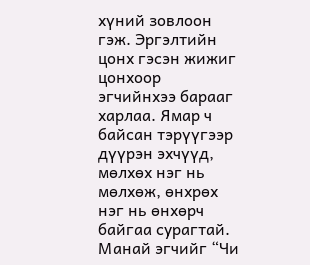хүний зовлоон гэж. Эргэлтийн цонх гэсэн жижиг цонхоор эгчийнхээ барааг харлаа. Ямар ч байсан тэрүүгээр дүүрэн эхчүүд, мөлхөх нэг нь мөлхөж, өнхрөх нэг нь өнхөрч байгаа сурагтай. Манай эгчийг “Чи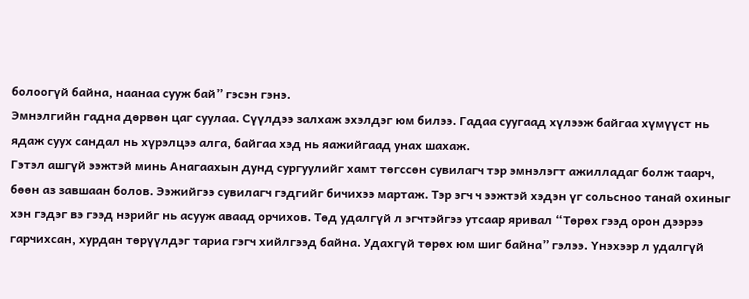болоогүй байна, наанаа сууж бай” гэсэн гэнэ.
Эмнэлгийн гадна дөрвөн цаг суулаа. Сүүлдээ залхаж эхэлдэг юм билээ. Гадаа суугаад хүлээж байгаа хүмүүст нь ядаж суух сандал нь хүрэлцээ алга, байгаа хэд нь яажийгаад унах шахаж.
Гэтэл ашгүй ээжтэй минь Анагаахын дунд сургуулийг хамт төгссөн сувилагч тэр эмнэлэгт ажилладаг болж таарч, бөөн аз завшаан болов. Ээжийгээ сувилагч гэдгийг бичихээ мартаж. Тэр эгч ч ээжтэй хэдэн үг сольсноо танай охиныг хэн гэдэг вэ гээд нэрийг нь асууж аваад орчихов. Төд удалгүй л эгчтэйгээ утсаар яривал “Төрөх гээд орон дээрээ гарчихсан, хурдан төрүүлдэг тариа гэгч хийлгээд байна. Удахгүй төрөх юм шиг байна” гэлээ. Үнэхээр л удалгүй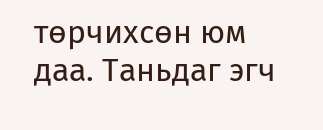төрчихсөн юм даа. Таньдаг эгч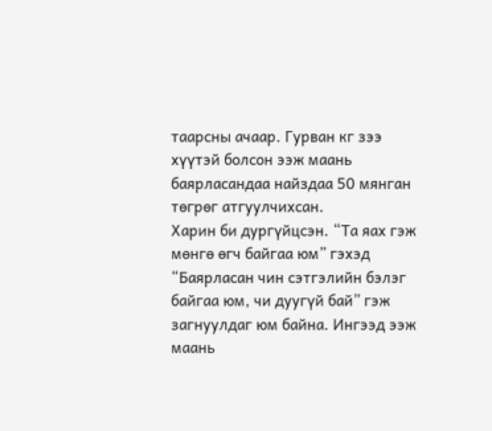таарсны ачаар. Гурван кг зээ хүүтэй болсон ээж маань баярласандаа найздаа 50 мянган төгрөг атгуулчихсан.
Харин би дургүйцсэн. “Та яах гэж мөнгө өгч байгаа юм” гэхэд “Баярласан чин сэтгэлийн бэлэг байгаа юм, чи дуугүй бай” гэж загнуулдаг юм байна. Ингээд ээж маань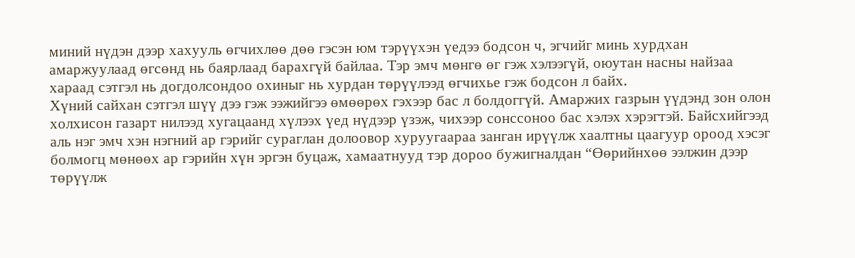миний нүдэн дээр хахууль өгчихлөө дөө гэсэн юм тэрүүхэн үедээ бодсон ч, эгчийг минь хурдхан амаржуулаад өгсөнд нь баярлаад барахгүй байлаа. Тэр эмч мөнгө өг гэж хэлээгүй, оюутан насны найзаа хараад сэтгэл нь догдолсондоо охиныг нь хурдан төрүүлээд өгчихье гэж бодсон л байх.
Хүний сайхан сэтгэл шүү дээ гэж ээжийгээ өмөөрөх гэхээр бас л болдоггүй. Амаржих газрын үүдэнд зон олон холхисон газарт нилээд хугацаанд хүлээх үед нүдээр үзэж, чихээр сонссоноо бас хэлэх хэрэгтэй. Байсхийгээд аль нэг эмч хэн нэгний ар гэрийг сураглан долоовор хуруугаараа занган ирүүлж хаалтны цаагуур ороод хэсэг болмогц мөнөөх ар гэрийн хүн эргэн буцаж, хамаатнууд тэр дороо бужигналдан “Өөрийнхөө ээлжин дээр төрүүлж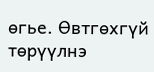өгье. Өвтгөхгүй төрүүлнэ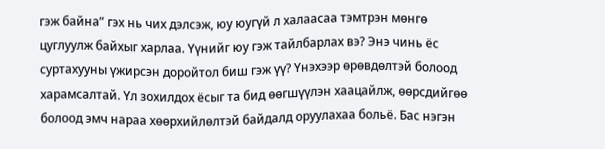гэж байна” гэх нь чих дэлсэж, юу юугүй л халаасаа тэмтрэн мөнгө цуглуулж байхыг харлаа. Үүнийг юу гэж тайлбарлах вэ? Энэ чинь ёс суртахууны үжирсэн доройтол биш гэж үү? Үнэхээр өрөвдөлтэй болоод харамсалтай. Үл зохилдох ёсыг та бид өөгшүүлэн хаацайлж, өөрсдийгөө болоод эмч нараа хөөрхийлөлтэй байдалд оруулахаа больё. Бас нэгэн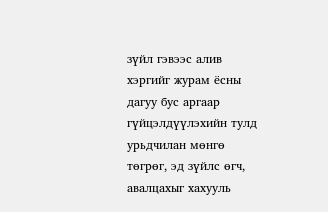зүйл гэвээс алив хэргийг журам ёсны дагуу бус аргаар гүйцэлдүүлэхийн тулд урьдчилан мөнгө төгрөг, эд зүйлс өгч, авалцахыг хахууль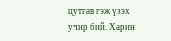цутгав гэж үзэх учир бий. Харин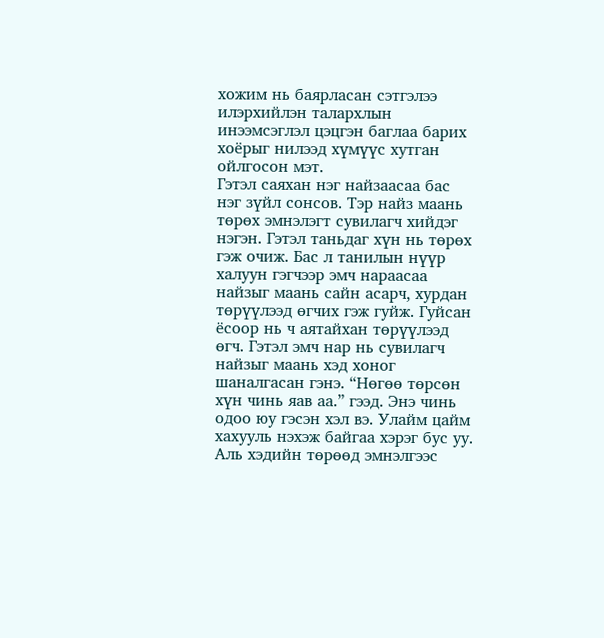хожим нь баярласан сэтгэлээ илэрхийлэн талархлын инээмсэглэл цэцгэн баглаа барих хоёрыг нилээд хүмүүс хутган ойлгосон мэт.
Гэтэл саяхан нэг найзаасаа бас нэг зүйл сонсов. Тэр найз маань төрөх эмнэлэгт сувилагч хийдэг нэгэн. Гэтэл таньдаг хүн нь төрөх гэж очиж. Бас л танилын нүүр халуун гэгчээр эмч нараасаа найзыг маань сайн асарч, хурдан төрүүлээд өгчих гэж гуйж. Гуйсан ёсоор нь ч аятайхан төрүүлээд өгч. Гэтэл эмч нар нь сувилагч найзыг маань хэд хоног шаналгасан гэнэ. “Нөгөө төрсөн хүн чинь яав аа.” гээд. Энэ чинь одоо юу гэсэн хэл вэ. Улайм цайм хахууль нэхэж байгаа хэрэг бус уу. Аль хэдийн төрөөд эмнэлгээс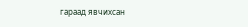гараад явчихсан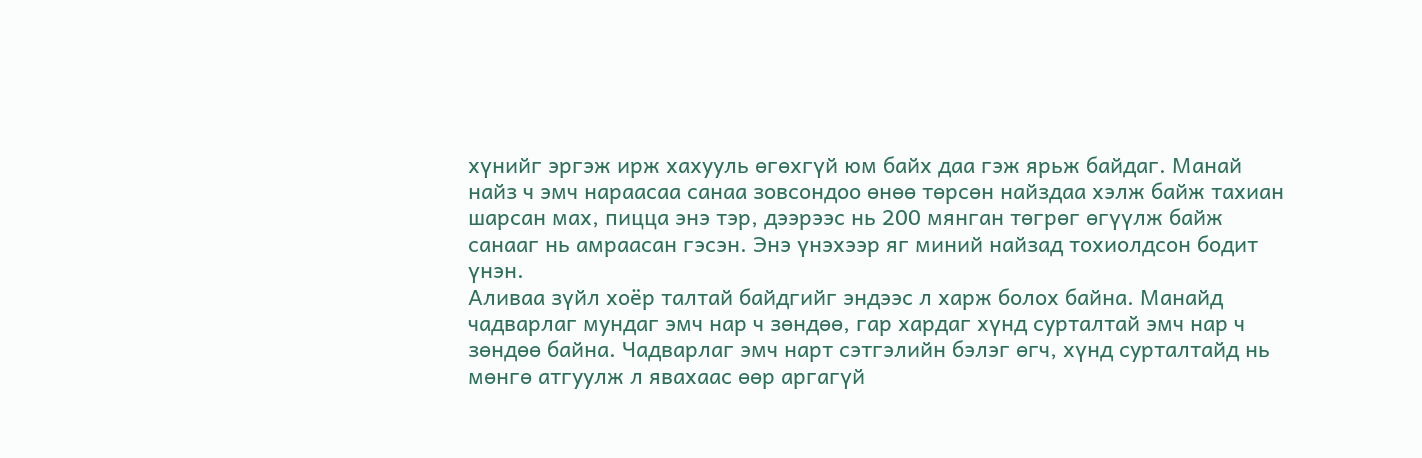хүнийг эргэж ирж хахууль өгөхгүй юм байх даа гэж ярьж байдаг. Манай найз ч эмч нараасаа санаа зовсондоо өнөө төрсөн найздаа хэлж байж тахиан шарсан мах, пицца энэ тэр, дээрээс нь 200 мянган төгрөг өгүүлж байж санааг нь амраасан гэсэн. Энэ үнэхээр яг миний найзад тохиолдсон бодит үнэн.
Аливаа зүйл хоёр талтай байдгийг эндээс л харж болох байна. Манайд чадварлаг мундаг эмч нар ч зөндөө, гар хардаг хүнд сурталтай эмч нар ч зөндөө байна. Чадварлаг эмч нарт сэтгэлийн бэлэг өгч, хүнд сурталтайд нь мөнгө атгуулж л явахаас өөр аргагүй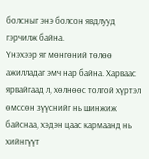болсныг энэ болсон явдлууд гэрчилж байна.
Үнэхээр яг мөнгөний төлөө ажилладаг эмч нар байна. Харваас ярвайгаад л, хөлнөөс толгой хүртэл өмссөн зүүснийг нь шинжиж байснаа, хэдэн цаас кармаанд нь хийнгүүт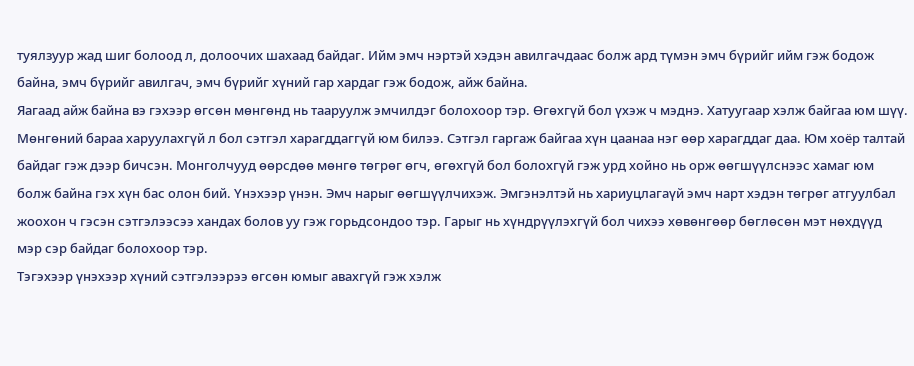туялзуур жад шиг болоод л, долоочих шахаад байдаг. Ийм эмч нэртэй хэдэн авилгачдаас болж ард түмэн эмч бүрийг ийм гэж бодож байна, эмч бүрийг авилгач, эмч бүрийг хүний гар хардаг гэж бодож, айж байна.
Яагаад айж байна вэ гэхээр өгсөн мөнгөнд нь тааруулж эмчилдэг болохоор тэр. Өгөхгүй бол үхэж ч мэднэ. Хатуугаар хэлж байгаа юм шүү. Мөнгөний бараа харуулахгүй л бол сэтгэл харагддаггүй юм билээ. Сэтгэл гаргаж байгаа хүн цаанаа нэг өөр харагддаг даа. Юм хоёр талтай байдаг гэж дээр бичсэн. Монголчууд өөрсдөө мөнгө төгрөг өгч, өгөхгүй бол болохгүй гэж урд хойно нь орж өөгшүүлснээс хамаг юм болж байна гэх хүн бас олон бий. Үнэхээр үнэн. Эмч нарыг өөгшүүлчихэж. Эмгэнэлтэй нь хариуцлагаүй эмч нарт хэдэн төгрөг атгуулбал жоохон ч гэсэн сэтгэлээсээ хандах болов уу гэж горьдсондоо тэр. Гарыг нь хүндрүүлэхгүй бол чихээ хөвөнгөөр бөглөсөн мэт нөхдүүд мэр сэр байдаг болохоор тэр.
Тэгэхээр үнэхээр хүний сэтгэлээрээ өгсөн юмыг авахгүй гэж хэлж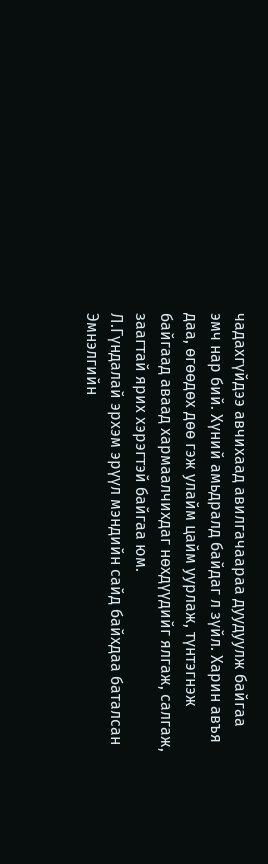чадахгүйдээ авчихаад авилгачаараа дуудуулж байгаа эмч нар бий. Хүний амьдралд байдаг л зүйл. Харин авъя даа, өгөөдөх дөө гэж улайм цайм уурлаж, түнтэгнэж байгаад аваад хармаалчихдаг нөхдүүдийг ялгаж, салгаж, заагтай ярих хэрэгтэй байгаа юм.
Л.Гүндалай эрхэм эрүүл мэндийн сайд байхдаа баталсан Эмнэлгийн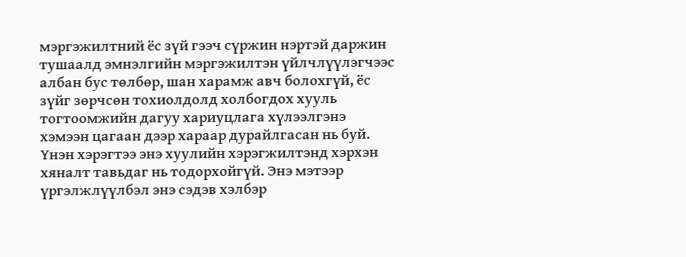мэргэжилтний ёс зүй гээч сүржин нэртэй даржин тушаалд эмнэлгийн мэргэжилтэн үйлчлүүлэгчээс албан бус төлбөр, шан харамж авч болохгүй, ёс зүйг зөрчсөн тохиолдолд холбогдох хууль тогтоомжийн дагуу хариуцлага хүлээлгэнэ хэмээн цагаан дээр хараар дурайлгасан нь буй. Үнэн хэрэгтээ энэ хуулийн хэрэгжилтэнд хэрхэн хяналт тавьдаг нь тодорхойгүй. Энэ мэтээр үргэлжлүүлбэл энэ сэдэв хэлбэр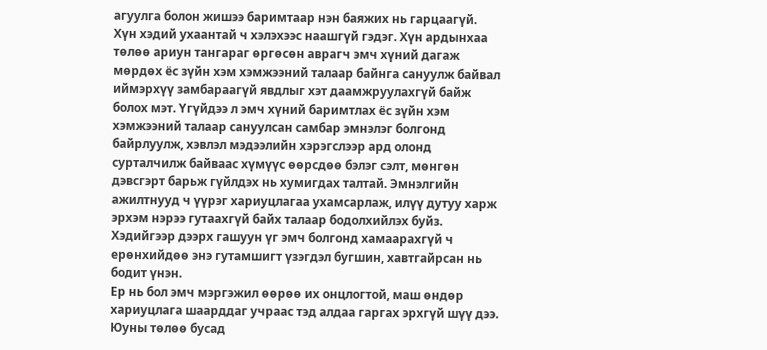агуулга болон жишээ баримтаар нэн баяжих нь гарцаагүй.
Хүн хэдий ухаантай ч хэлэхээс наашгүй гэдэг. Хүн ардынхаа төлөө ариун тангараг өргөсөн аврагч эмч хүний дагаж мөрдөх ёс зүйн хэм хэмжээний талаар байнга сануулж байвал иймэрхүү замбараагүй явдлыг хэт даамжруулахгүй байж болох мэт. Үгүйдээ л эмч хүний баримтлах ёс зүйн хэм хэмжээний талаар сануулсан самбар эмнэлэг болгонд байрлуулж, хэвлэл мэдээлийн хэрэгслээр ард олонд сурталчилж байваас хүмүүс өөрсдөө бэлэг сэлт, мөнгөн дэвсгэрт барьж гүйлдэх нь хумигдах талтай. Эмнэлгийн ажилтнууд ч үүрэг хариуцлагаа ухамсарлаж, илүү дутуу харж эрхэм нэрээ гутаахгүй байх талаар бодолхийлэх буйз. Хэдийгээр дээрх гашуун үг эмч болгонд хамаарахгүй ч ерөнхийдөө энэ гутамшигт үзэгдэл бугшин, хавтгайрсан нь бодит үнэн.
Ер нь бол эмч мэргэжил өөрөө их онцлогтой, маш өндөр хариуцлага шаарддаг учраас тэд алдаа гаргах эрхгүй шүү дээ. Юуны төлөө бусад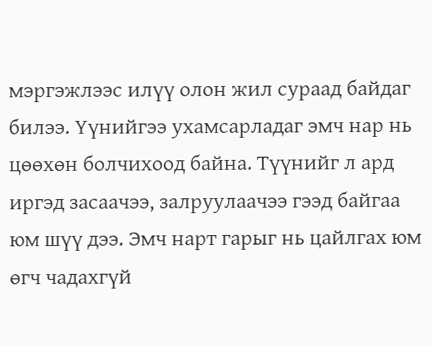мэргэжлээс илүү олон жил сураад байдаг билээ. Үүнийгээ ухамсарладаг эмч нар нь цөөхөн болчихоод байна. Түүнийг л ард иргэд засаачээ, залруулаачээ гээд байгаа юм шүү дээ. Эмч нарт гарыг нь цайлгах юм өгч чадахгүй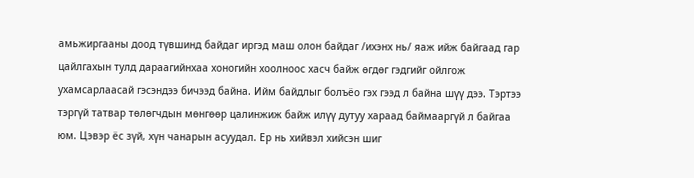амьжиргааны доод түвшинд байдаг иргэд маш олон байдаг /ихэнх нь/ яаж ийж байгаад гар цайлгахын тулд дараагийнхаа хоногийн хоолноос хасч байж өгдөг гэдгийг ойлгож ухамсарлаасай гэсэндээ бичээд байна. Ийм байдлыг болъёо гэх гээд л байна шүү дээ. Тэртээ тэргүй татвар төлөгчдын мөнгөөр цалинжиж байж илүү дутуу хараад баймааргүй л байгаа юм. Цэвэр ёс зүй, хүн чанарын асуудал. Ер нь хийвэл хийсэн шиг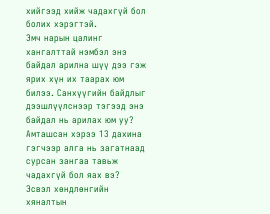хийгээд хийж чадахгүй бол болих хэрэгтэй.
Эмч нарын цалинг хангалттай нэмбэл энэ байдал арилна шүү дээ гэж ярих хүн их таарах юм билээ. Санхүүгийн байдлыг дээшлүүлснээр тэгээд энэ байдал нь арилах юм уу? Амташсан хэрээ 13 дахина гэгчээр алга нь загатнаад сурсан зангаа тавьж чадахгүй бол яах вэ? Эсвэл хөндлөнгийн хяналтын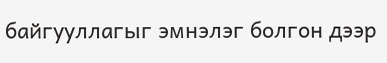байгууллагыг эмнэлэг болгон дээр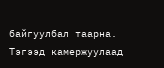байгуулбал таарна. Тэгээд камержуулаад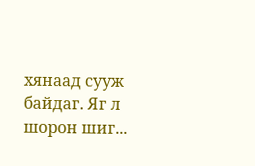хянаад сууж байдаг. Яг л шорон шиг...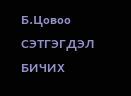Б.Цовоо
СЭТГЭГДЭЛ БИЧИХ